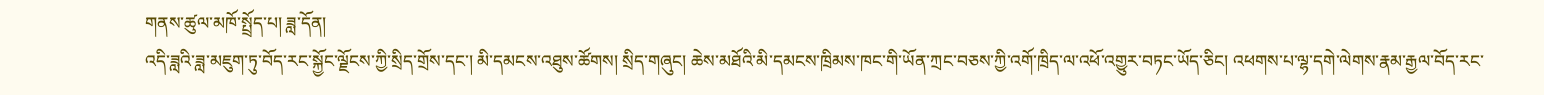གནས་ཚུལ་མཁོ་སྤྲོད་པ། ཟླ་དོན།
འདི་ཟླའི་ཟླ་མཇུག་ཏུ་བོད་རང་སྐྱོང་ལྗོངས་ཀྱི་སྲིད་གྲོས་དང་། མི་དམངས་འཐུས་ཚོགས། སྲིད་གཞུང། ཆེས་མཐོའི་མི་དམངས་ཁྲིམས་ཁང་གི་ཡོན་ཀྲང་བཅས་ཀྱི་འགོ་ཁྲིད་ལ་འཕོ་འགྱུར་བཏང་ཡོད་ཅིང། འཕགས་པ་ལྷ་དགེ་ལེགས་རྣམ་རྒྱལ་བོད་རང་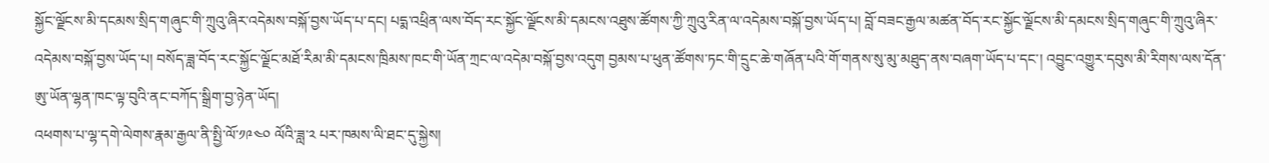སྐྱོང་ལྗོངས་མི་དངམས་སྲིད་གཞུང་གི་ཀྲུའུ་ཞིར་འདེམས་བསྐོ་བྱས་ཡོད་པ་དང། པདྨ་འཕྲིན་ལས་བོད་རང་སྐྱོང་ལྗོངས་མི་དམངས་འཐུས་ཚོགས་ཀྱི་ཀྲུའུ་རིན་ལ་འདེམས་བསྐོ་བྱས་ཡོད་པ། བློ་བཟང་རྒྱལ་མཚན་བོད་རང་སྐྱོང་ལྗོངས་མི་དམངས་སྲིད་གཞུང་གི་ཀྲུའུ་ཞིར་འདེམས་བསྐོ་བྱས་ཡོད་པ། བསོད་ཟླ་བོད་རང་སྐྱོང་ལྗོང་མཐོ་རིམ་མི་དམངས་ཁྲིམས་ཁང་གི་ཡོན་ཀྲང་ལ་འདེམ་བསྐོ་བྱས་འདུག བྱམས་པ་ཕུན་ཚོགས་ཏང་གི་དྲུང་ཆེ་གཞོན་པའི་གོ་གནས་སུ་མུ་མཐུད་ནས་བཞག་ཡོད་པ་དང་། འབྱུང་འགྱུར་དབུས་མི་རིགས་ལས་དོན་ཨུ་ཡོན་ལྷན་ཁང་ལྟ་བུའི་ནང་བཀོད་སྒྲིག་བྱ་ཉེན་ཡོད།
འཕགས་པ་ལྷ་དགེ་ལེགས་རྣམ་རྒྱལ་ནི་སྤྱི་ལོ་༡༩༤༠ ལོའི་ཟླ་༢ པར་ཁམས་ལི་ཐང་དུ་སྐྱེས།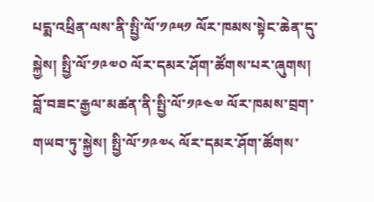པདྨ་འཕྲིན་ལས་ནི་སྤྱི་ལོ་༡༩༥༡ ལོར་ཁམས་སྟེང་ཆེན་དུ་སྐྱེས། སྤྱི་ལོ་༡༩༧༠ ལོར་དམར་ཤོག་ཚོགས་པར་ཞུགས།
བློ་བཟང་རྒྱལ་མཚན་ནི་སྤྱི་ལོ་༡༩༤༧ ལོར་ཁམས་བྲག་གཡབ་ཏུ་སྐྱེས། སྤྱི་ལོ་༡༩༧༨ ལོར་དམར་ཤོག་ཚོགས་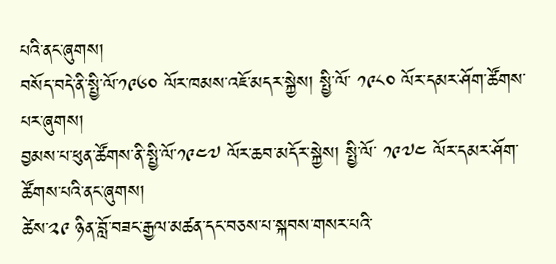པའི་ནང་ཞུགས།
བསོད་བདེ་ནི་སྤྱི་ལོ་༡༩༦༠ ལོར་ཁམས་འཇོ་མདར་སྐྱེས། སྤྱི་ལོ་ ༡༩༨༠ ལོར་དམར་ཤོག་ཚོགས་པར་ཞུགས།
བྱམས་པ་ཕུན་ཚོགས་ནི་སྤྱི་ལོ་༡༩༤༧ ལོར་ཆབ་མདོར་སྐྱེས། སྤྱི་ལོ་ ༡༩༧༤ ལོར་དམར་ཤོག་ཚོགས་པའི་ནང་ཞུགས།
ཚེས་༢༩ ཉིན་བློ་བཟང་རྒྱལ་མཚན་དང་བཅས་པ་སྐབས་གསར་པའི་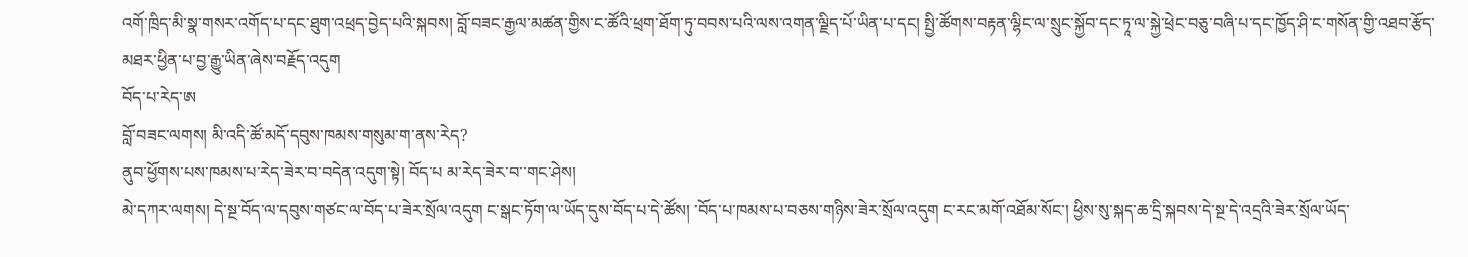འགོ་ཁྲིད་མི་སྣ་གསར་འགོད་པ་དང་ཐུག་འཕྲད་བྱེད་པའི་སྐབས། བློ་བཟང་རྒྱལ་མཚན་གྱིས་ང་ཚོའི་ཕྲག་ཐོག་ཏུ་བབས་པའི་ལས་འགན་ལྗིད་པོ་ཡིན་པ་དང། སྤྱི་ཚོགས་བརྟན་ལྷིང་ལ་སྲུང་སྐྱོབ་དང་ཏཱ་ལ་སྐྱེ་ཕྲེང་བཅུ་བཞི་པ་དང་ཁྱོད་ཤི་ང་གསོན་གྱི་འཐབ་རྩོད་མཐར་ཕྱིན་པ་བྱ་རྒྱུ་ཡིན་ཞེས་བརྗོད་འདུག
བོད་པ་རེད་ཨ
བློ་བཟང་ལགས། མི་འདི་ཚོ་མདོ་དབུས་ཁམས་གསུམ་ག་ནས་རེད?
ནུབ་ཕྱོགས་པས་ཁམས་པ་རེད་ཟེར་བ་བདེན་འདུག་སྟེ། བོད་པ མ་རེད་ཟེར་བ་་གང་ཤེས།
མེ་དཀར་ལགས། དེ་སྔ་བོད་ལ་དབུས་གཙང་ལ་བོད་པ་ཟེར་སྲོལ་འདུག ང་སྒང་ཏོག་ལ་ཡོད་དུས་བོད་པ་དེ་ཚོས། ་བོད་པ་ཁམས་པ་བཅས་གཉིས་ཟེར་སྲོལ་འདུག ང་རང་མགོ་འཐོམ་སོང་། ཕྱིས་སུ་སྐད་ཆ་དྲི་སྐབས་དེ་སྔ་དེ་འདྲའི་ཟེར་སྲོལ་ཡོད་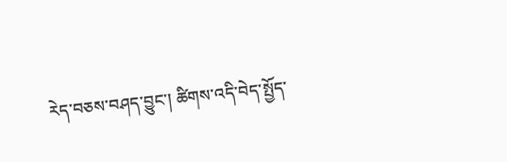རེད་བཅས་བཤད་བྱུང་། ཚིགས་འདི་བེད་སྤྱོད་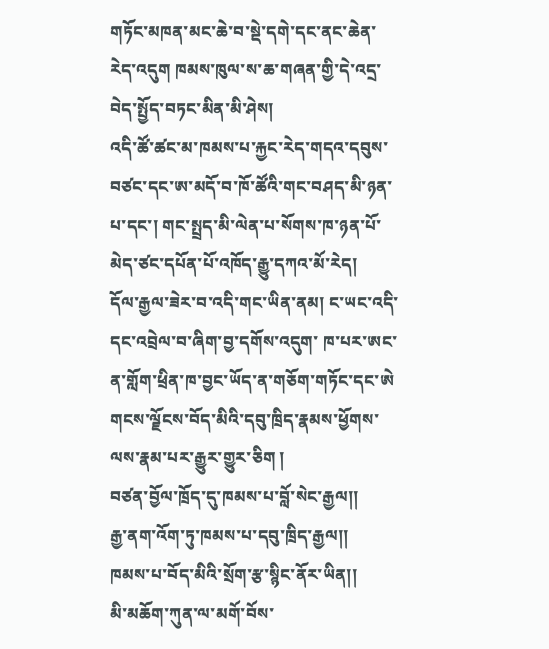གཏོང་མཁན་མང་ཆེ་བ་སྡེ་དགེ་དང་ནང་ཆེན་རེད་འདུག ཁམས་ཁུལ་ས་ཆ་གཞན་གྱི་དེ་འདྲ་བེད་སྤྱོད་བཏང་མིན་མི་ཤེས།
འདི་ཚོ་ཚང་མ་ཁམས་པ་རྐྱང་རེད་གདའ་དབུས་བཙང་དང་ཨ་མདོ་བ་ཁོ་ཚོའི་གང་བཤད་མི་ཉན་པ་དང་། གང་སྤྲད་མི་ལེན་པ་སོགས་ཁ་ཉན་པོ་མེད་ཙང་དཔོན་པོ་འཁོད་རྒྱུ་དཀའ་མོ་རེད།
དོལ་རྒྱལ་ཟེར་བ་འདི་གང་ཡིན་ནམ། ང་ཡང་འདི་དང་འབྲེལ་བ་ཞིག་བྱ་དགོས་འདུག་ ཁ་པར་ཨང་ན་གློག་ཕྲིན་ཁ་བྱང་ཡོད་ན་གཅོག་གཏོང་དང་ཨེ
གངས་ལྗོངས་བོད་མིའི་དབུ་ཁྲིད་རྣམས་ཕྱོགས་ལས་རྣམ་པར་རྒྱུར་གྱུར་ཅིག །
བཙན་བྱོལ་ཁྲོད་དུ་ཁམས་པ་བློ་སེང་རྒྱལ།།
རྒྱ་ནག་འོག་ཏུ་ཁམས་པ་དབུ་ཁྲིད་རྒྱལ།།
ཁམས་པ་བོད་མིའི་སྲོག་རྩ་སྙིང་ནོར་ཡིན།།
མི་མཆོག་ཀུན་ལ་མགོ་བོས་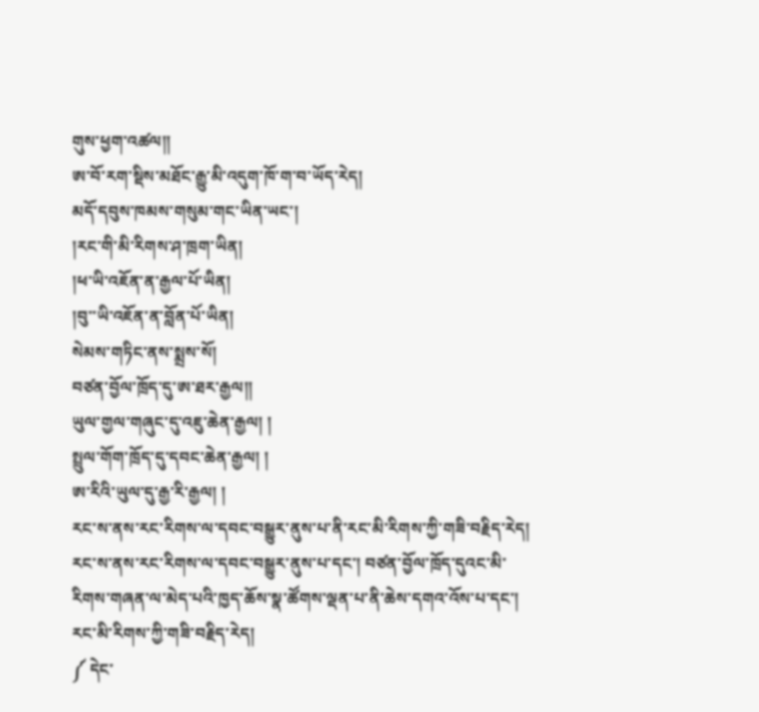གུས་ཕྱག་འཚལ།།
ཨ་བོ་རག་སྡིས་མཐོང་རྒྱུ་མི་འདུག་ཁོ་ག་བ་ཡོད་རེད།
མདོ་དབུས་ཁམས་གསུམ་གང་ཡིན་ཡང་།
།རང་གི་མི་རིགས་ཤ་ཁྲག་ཡིན།
།ཕ་ཡི་འཇོན་ན་རྒྱལ་པོ་ཡིན།
།བུ་་ཡི་འཇོན་ན་བློན་པོ་ཡིན།
སེམས་གཏིང་ནས་སྨྲས་སོ།
བཙན་བྱོལ་ཁྲོད་དུ་ཨ་ཐར་རྒྱལ།།
ཡུལ་གྱལ་གཞུང་དུ་འཇུ་ཆེན་རྒྱལ། །
སྤྲུལ་གོག་ཁྲོད་དུ་དབང་ཆེན་རྒྱལ། །
ཨ་རིའི་ཡུལ་དུ་རྒྱ་རི་རྒྱལ། །
རང་ས་ནས་རང་རིགས་ལ་དབང་བསྒྱུར་ནུས་པ་ནི་རང་མི་རིགས་ཀྱི་གཟི་བརྗིད་རེད།
རང་ས་ནས་རང་རིགས་ལ་དབང་བསྒྱུར་ནུས་པ་དང་། བཙན་བྱོལ་ཁྲོད་དུའང་མི་རིགས་གཞན་ལ་མེད་པའི་ཁྱད་ཆོས་སྣ་ཚོགས་ལྡན་པ་ནི་ཆེས་དགའ་འོས་པ་དང་། རང་མི་རིགས་ཀྱི་གཟི་བརྗིད་རེད།
༼ དེང་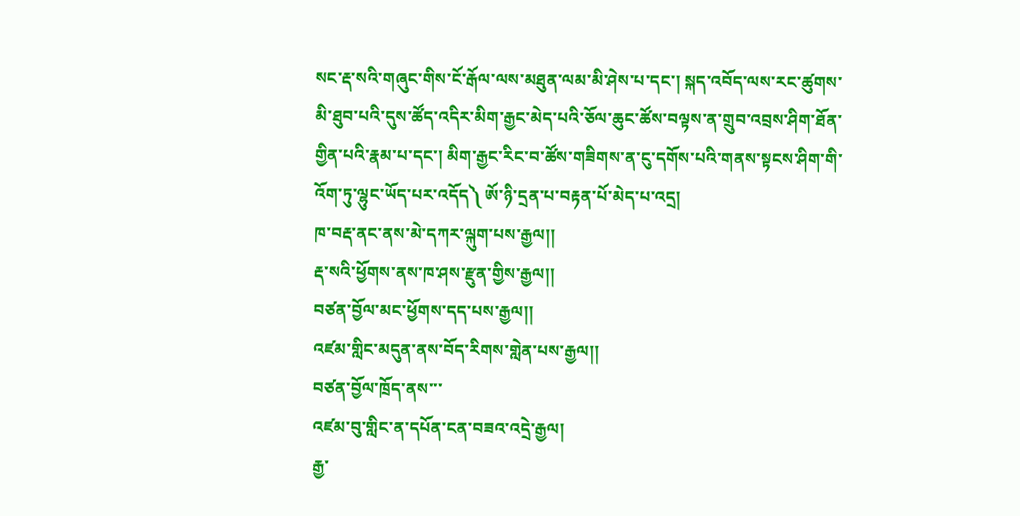སང་རྡ་སའི་གཞུང་གིས་ངོ་རྒོལ་ལས་མཐུན་ལམ་མི་ཤེས་པ་དང་། སྐད་འབོད་ལས་རང་ཚུགས་མི་ཐུབ་པའི་དུས་ཚོད་འདིར་མིག་རྒྱང་མེད་པའི་ཅོལ་ཆུང་ཚོས་བལྟས་ན་གྲུབ་འབྲས་ཤིག་ཐོན་གྱིན་པའི་རྣམ་པ་དང་། མིག་རྒྱང་རིང་བ་ཚོས་གཟིགས་ན་ངུ་དགོས་པའི་གནས་སྟངས་ཤིག་གི་འོག་ཏུ་ལྷུང་ཡོད་པར་འདོད༽ ཨོ་ཉི་དྲན་པ་བརྟན་པོ་མེད་པ་འདྲ།
ཁ་བརྡ་ནང་ནས་མེ་དཀར་ལྐུག་པས་རྒྱལ།།
རྡ་སའི་ཕྱོགས་ནས་ཁ་ཤས་རྫུན་གྱིས་རྒྱལ།།
བཙན་བྱོལ་མང་ཕྱོགས་དད་པས་རྒྱལ།།
འཛམ་གླིང་མདུན་ནས་བོད་རིགས་གླེན་པས་རྒྱལ།།
བཙན་བྱོལ་ཁྲོད་ནས་་་
འཛམ་བུ་གླིང་ན་དཔོན་ངན་བཟའ་འདྲེ་རྒྱལ།
རྒྱ་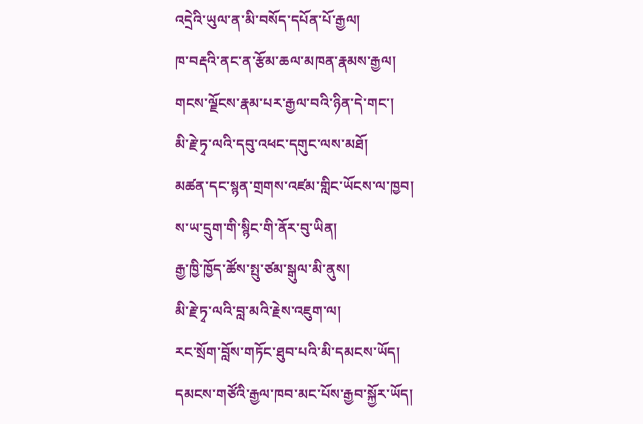འདྲེའི་ཡུལ་ན་མི་བསོད་དཔོན་པོ་རྒྱལ།
ཁ་བརྡའི་ནང་ན་རྩོམ་ཆལ་མཁན་རྣམས་རྒྱལ།
གངས་ལྗོངས་རྣམ་པར་རྒྱལ་བའི་ཉིན་དེ་གང་།
མི་རྗེ་ཏྭ་ལའི་དབུ་འཕང་དགུང་ལས་མཐོ།
མཚན་དང་སྙན་གྲགས་འཛམ་གླིང་ཡོངས་ལ་ཁྱབ།
ས་ཡ་དྲུག་གི་སྙིང་གི་ནོར་བུ་ཡིན།
རྒྱ་ཁྱི་ཁྱོད་ཚོས་སྤུ་ཙམ་སྒུལ་མི་ནུས།
མི་རྗེ་ཏྭ་ལའི་བླ་མའི་རྗེས་འཇུག་ལ།
རང་སྲོག་བློས་གཏོང་ཐུབ་པའི་མི་དམངས་ཡོད།
དམངས་གཙོའི་རྒྱལ་ཁབ་མང་པོས་རྒྱབ་སྐྱོར་ཡོད།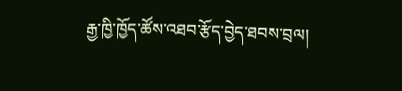རྒྱ་ཁྱི་ཁྱོད་ཚོས་འཐབ་རྩོད་བྱེད་ཐབས་བྲལ།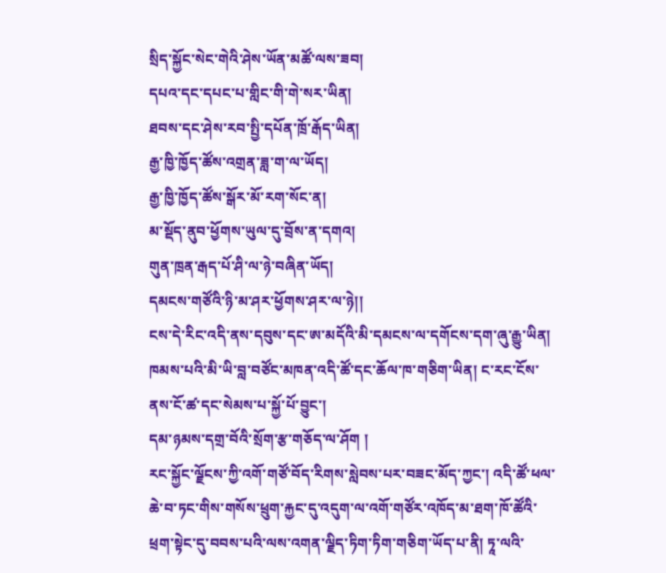སྲིད་སྐྱོང་སེང་གེའི་ཤེས་ཡོན་མཚོ་ལས་ཟབ།
དཔའ་དང་དཔང་པ་གླིང་གི་གེ་སར་ཡིན།
ཐབས་དང་ཤེས་རབ་སྤྱི་དཔོན་ཁྲོ་རྒོད་ཡིན།
རྒྱ་ཁྱི་ཁྱོད་ཚོས་འགྲན་ཟླ་ག་ལ་ཡོད།
རྒྱ་ཁྱི་ཁྱོད་ཚོས་སྒོར་མོ་རག་སོང་ན།
མ་སྡོད་ནུབ་ཕྱོགས་ཡུལ་དུ་བྲོས་ན་དགའ།
གུན་ཁྲན་རྒད་པོ་ཤི་ལ་ཉེ་བཞིན་ཡོད།
དམངས་གཙོའི་ཉི་མ་ཤར་ཕྱོགས་ཤར་ལ་ཉེ།།
ངས་དེ་རིང་འདི་ནས་དབུས་དང་ཨ་མདོའི་མི་དམངས་ལ་དགོངས་དག་ཞུ་རྒྱུ་ཡིན། ཁམས་པའི་མི་ཡི་བླ་བཙོང་མཁན་འདི་ཚོ་དང་ཆོལ་ཁ་གཅིག་ཡིན། ང་རང་ངོས་ནས་ངོ་ཚ་དང་སེམས་པ་སྐྱོ་པོ་བྱུང་།
དམ་ཉམས་དགྲ་བོའི་སྲོག་རྩ་གཅོད་ལ་ཤོག །
རང་སྐྱོང་ལྗོངས་ཀྱི་འགོ་གཙོ་བོད་རིགས་སླེབས་པར་བཟང་མོད་ཀྱང་། འདི་ཚོ་ཕལ་ཆེ་བ་ཏང་གིས་གསོས་ཕྲུག་རྐྱང་དུ་འདུག་ལ་འགོ་གཙོར་འཁོད་མ་ཐག་ཁོ་ཚོའི་ཕྲག་སྟེང་དུ་བབས་པའི་ལས་འགན་ལྗིད་ཏིག་ཏིག་གཅིག་ཡོད་པ་ནི། ཏཱ་ལའི་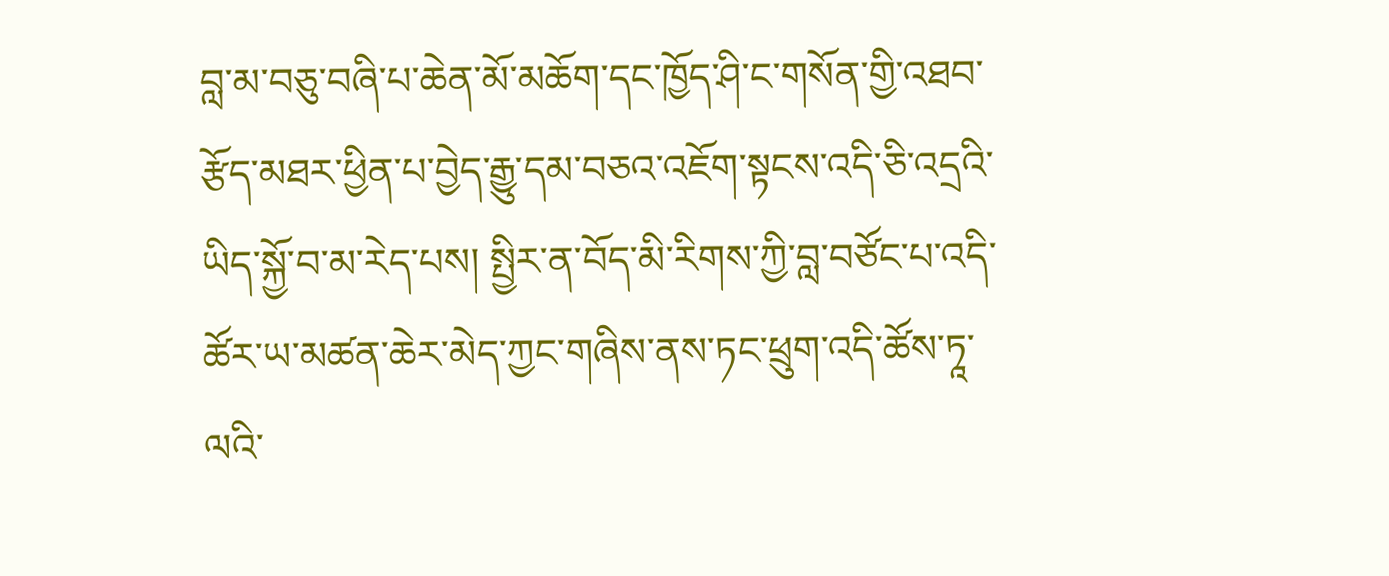བླ་མ་བཅུ་བཞི་པ་ཆེན་མོ་མཆོག་དང་ཁྱོད་ཤི་ང་གསོན་གྱི་འཐབ་རྩོད་མཐར་ཕྱིན་པ་བྱེད་རྒྱུ་དམ་བཅའ་འཇོག་སྟངས་འདི་ཅི་འདྲའི་ཡིད་སྐྱོ་བ་མ་རེད་པས། སྤྱིར་ན་བོད་མི་རིགས་ཀྱི་བླ་བཙོང་པ་འདི་ཚོར་ཡ་མཚན་ཆེར་མེད་ཀྱང་གཞིས་ནས་ཏང་ཕྲུག་འདི་ཚོས་ཏཱ་ལའི་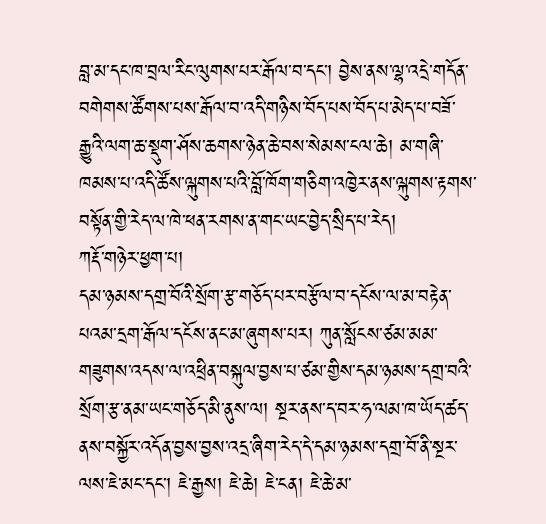བླ་མ་དང་ཁ་བྲལ་རིང་ལུགས་པར་རྒོལ་བ་དང་། བྱེས་ནས་ལྷ་འདྲེ་གདོན་བགེགས་ཚོགས་པས་རྒོལ་བ་འདི་གཉིས་བོད་པས་བོད་པ་མེད་པ་བཟོ་རྒྱུའི་ལག་ཆ་སྡུག་ཤོས་ཆགས་ཉེན་ཆེ་བས་སེམས་ངལ་ཆེ། མ་གཞི་ཁམས་པ་འདི་ཚོས་ལྐུགས་པའི་བློ་ཁོག་གཅིག་འཁྱེར་ནས་ལྐུགས་རྟགས་བསྟོན་གྱི་རེད་ལ་ཁེ་ཕན་རགས་ན་གང་ཡང་བྱེད་སྲིད་པ་རེད།
ཀརྡོ་གཉེར་ཕྱག་པ།
དམ་ཉམས་དགྲ་བོའི་སྲོག་རྩ་གཅོད་པར་བརྩོལ་བ་དངོས་ལ་མ་བརྟེན་པའམ་དྲག་རྒོལ་དངོས་ནང་མ་ཞུགས་པར། ཀུན་སློངས་ཙམ་མམ་གཟུགས་འདས་ལ་འཕྲིན་བསྐུལ་བྱས་པ་ཙམ་གྱིས་དམ་ཉམས་དགྲ་བའི་སྲོག་རྩ་ནམ་ཡང་གཅོད་མི་ནུས་ལ། སྔར་ནས་ད་བར་ཧ་ལམ་ཁ་ཡོད་ཚད་ནས་བསྐྱོར་འདོན་བྱས་བྱས་འདྲ་ཞིག་རེད་དེ་དམ་ཉམས་དགྲ་བོ་ནི་སྔར་ལས་ཇེ་མང་དང་། ཇེ་རྒྱས། ཇེ་ཆེ། ཇེ་ངན། ཇེ་ཆེ་མ་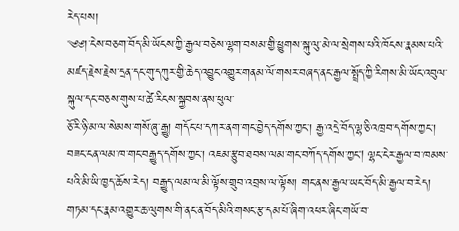རེད་པས།
༄༅།་ངེས་བཅག་བོད་མི་ཡོངས་ཀྱི་རྒྱལ་བཅེས་ལྷག་བསམ་གྱི་ཕྱུགས་སྐུ་ལུ་མེ་ལ་སྲེགས་པའི་ཁོངས་རྣམས་པའི་མཛད་རྗེས་རྗེས་དྲན་དང་གུ་དཀུར་གྱི་ཆེད་འབྱུང་འགྱུར་གནམ་ལོ་གསར་བཞད་ནང་རྒྱལ་སྤྲོད་ཀྱི་རིགས་མི་ཡོང་འབུལ་སྐུལ་དང་བཅས་གུས་པ་ཚེ་རིངས་སྐྱབས་ནས་ཕུལ་
ཅོ་རི་ཉི་མ་ལ་སེམས་གསོ་ཞུ་རྒྱུ། གདོང་པ་དཀར་ནག་གང་བྱེད་དགོས་ཀྱང་། རྒྱ་འདྲེ་བོད་ལྷ་ཅི་འཁྲབ་དགོས་ཀྱང་། བཟང་ངན་ལམ་ཁ་གང་བརྒྱུད་དགོས་ཀྱང་། འཇམ་རྩུབ་ཐབས་ལམ་གང་བཀོད་དགོས་ཀྱང། ལྷང་ངེར་རྒྱལ་བ་ཁམས་པའི་མི་ཡི་ཁྱད་ཆོས་རེད། བརྒྱུད་ལམ་ལ་མི་ལྟོས་གྲུབ་འབྲས་ལ་ལྟོས། གང་ནས་རྒྱལ་ཡང་བོད་མི་རྒྱལ་བ་རེད། གཏམ་དང་རྣམ་འགྱུར་ཆ་ལུགས་གི་ནང་ན་བོད་མིའི་གསང་རྩ་དམ་པོ་ཞིག་འཕར་ཞིང་གཡོ་བ་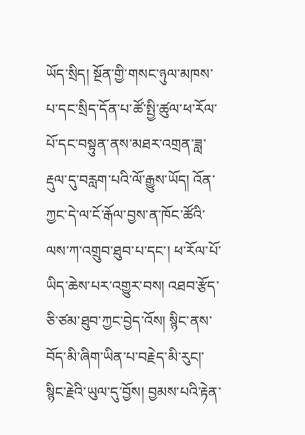ཡོད་སྲིད། སྔོན་གྱི་གསང་ཉུལ་མཁས་པ་དང་སྲིད་དོན་པ་ཚོ་སྤྱི་ཚུལ་ཕ་རོལ་པོ་དང་བསྟུན་ནས་མཐར་འགྲན་ཟླ་རྡུལ་དུ་བརླག་པའི་ལོ་རྒྱུས་ཡོད། འོན་ཀྱང་དེ་ལ་ངོ་རྒོལ་བྱས་ན་ཁོང་ཚོའི་ལས་ཀ་འགྲུབ་ཐུབ་པ་དང་། ཕ་རོལ་པོ་ཡིད་ཆེས་པར་འགྱུར་བས། འཐབ་རྩོད་ཅི་ཙམ་ཐུབ་ཀྱང་བྱེད་འོས། སྙིང་ནས་བོད་མི་ཞིག་ཡིན་པ་བརྗེད་མི་རུང།་ སྙིང་རྗེའི་ཡུལ་དུ་བྱོས། བྱམས་པའི་རྟེན་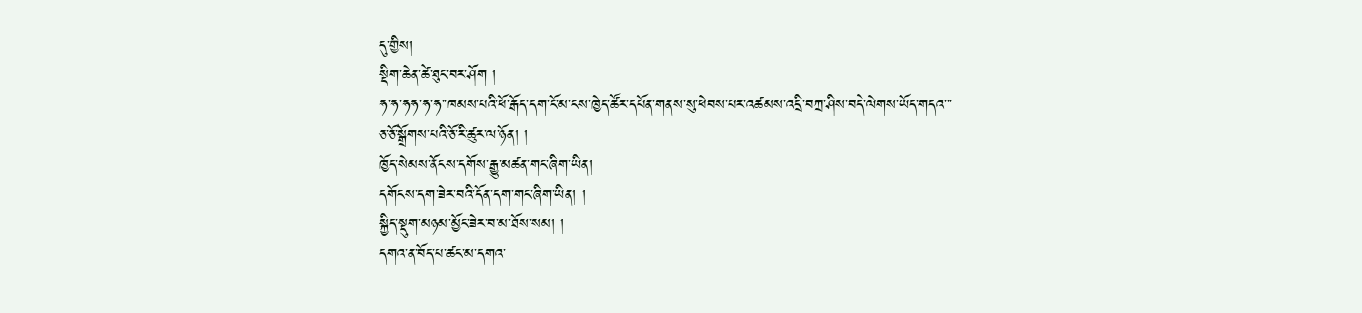དུ་གྱིས།
སྡིག་ཆེན་ཚེ་ཐུང་བར་ཤོག །
ཧ་ཧ་ཧཧ་ཧ་ཧ་་ཁམས་པའི་ཕོ་རྒོད་དག་ངོ་མ་ངས་ཁྱེད་ཚོར་དཔོན་གནས་སུ་ཕེབས་པར་འཚམས་འདྲི་བཀྲ་ཤིས་བདེ་ལེགས་ཡོད་གདའ་་་
ཅ་ཅོ་སྒྲོགས་པའི་ཅོ་རི་ཚུར་ལ་ཉོན། །
ཁྱོད་སེམས་ནོངས་དགོས་རྒྱུ་མཚན་གང་ཞིག་ཡིན།
དགོངས་དག་ཟེར་བའི་དོན་དག་གང་ཞིག་ཡིན། །
སྐྱིད་སྡུག་མཉམ་མྱོང་ཟེར་བ་མ་ཐོས་སམ། །
དགའ་ན་བོད་པ་ཚང་མ་དགའ་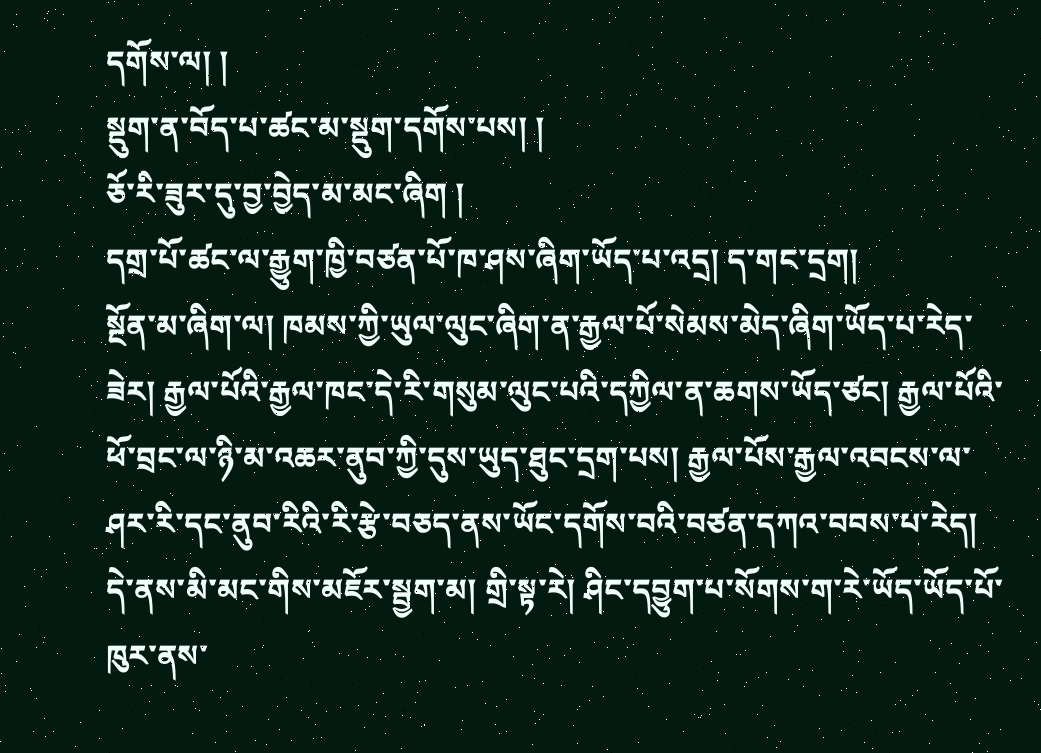དགོས་ལ། །
སྡུག་ན་བོད་པ་ཚང་མ་སྡུག་དགོས་པས། །
ཅོ་རི་ཟུར་དུ་བྱ་བྱེད་མ་མང་ཞིག །
དགྲ་པོ་ཚང་ལ་རྒྱུག་ཁྱི་བཙན་པོ་ཁ་ཤས་ཞིག་ཡོད་པ་འདྲ། ད་གང་དྲག།
སྔོན་མ་ཞིག་ལ། ཁམས་ཀྱི་ཡུལ་ལུང་ཞིག་ན་རྒྱལ་པོ་སེམས་མེད་ཞིག་ཡོད་པ་རེད་ཟེར། རྒྱལ་པོའི་རྒྱལ་ཁང་དེ་རི་གསུམ་ལུང་པའི་དཀྱིལ་ན་ཆགས་ཡོད་ཙང། རྒྱལ་པོའི་ཕོ་བྲང་ལ་ཉི་མ་འཆར་ནུབ་ཀྱི་དུས་ཡུད་ཐུང་དྲག་པས། རྒྱལ་པོས་རྒྱལ་འབངས་ལ་ཤར་རི་དང་ནུབ་རིའི་རི་རྩེ་བཅད་ནས་ཡོང་དགོས་བའི་བཙན་དཀའ་བབས་པ་རེད། དེ་ནས་མི་མང་གིས་མཇོར་སྦྱག་མ། གྲི་སྟ་རེ། ཤིང་དབྱུག་པ་སོགས་ག་རེ་ཡོད་ཡོད་པོ་ཁུར་ནས་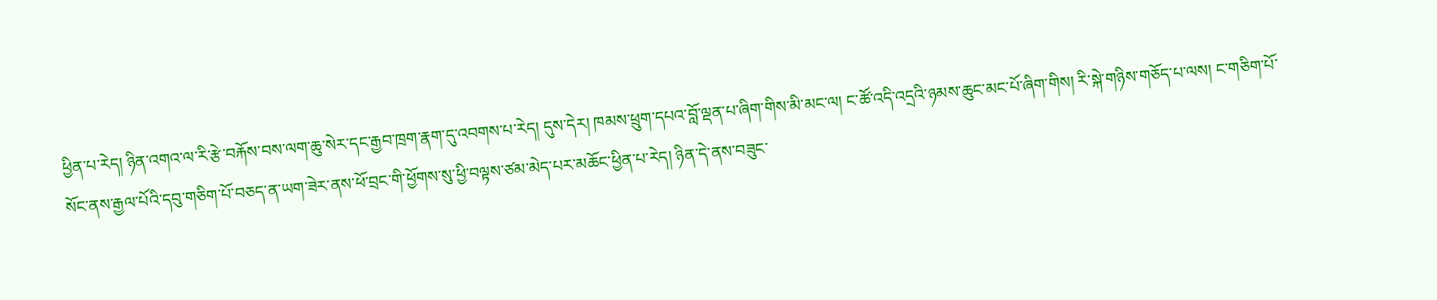ཕྱིན་པ་རེད། ཉིན་འགའ་ལ་རི་རྩེ་བརྐོས་བས་ལག་ཆུ་སེར་དང་རྒྱབ་ཁྲག་རྣག་དུ་འབགས་པ་རེད། དུས་དེར། ཁམས་ཕྲུག་དཔའ་བློ་ལྡན་པ་ཞིག་གིས་མི་མང་ལ། ང་ཚོ་འདི་འདྲའི་ཉམས་ཆུང་མང་པོ་ཞིག་གིས། རི་སྐེ་གཉིས་གཅོད་པ་ལས། ང་གཅིག་པོ་སོང་ནས་རྒྱལ་པོའི་དབུ་གཅིག་པོ་བཅད་ན་ཡག་ཟེར་ནས་ཕོ་བྲང་གི་ཕྱོགས་སུ་ཕྱི་བལྟས་ཙམ་མེད་པར་མཆོང་ཕྱིན་པ་རེད། ཉིན་དེ་ནས་བཟུང་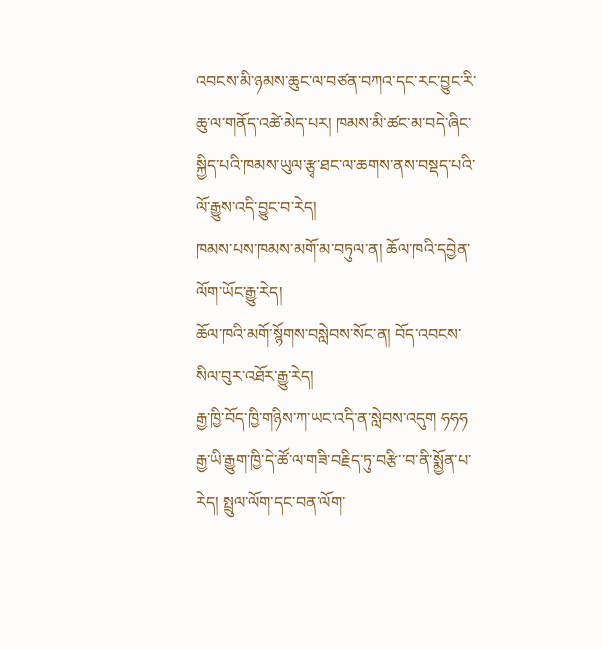འབངས་མི་ཉམས་ཆུང་ལ་བཙན་བཀའ་དང་རང་བྱུང་རི་ཆུ་ལ་གནོད་འཚེ་མེད་པར། ཁམས་མི་ཚང་མ་བདེ་ཞིང་སྐྱིད་པའི་ཁམས་ཡུལ་རྩྭ་ཐང་ལ་ཆགས་ནས་བསྡད་པའི་ལོ་རྒྱུས་འདི་བྱུང་བ་རེད།
ཁམས་པས་ཁམས་མགོ་མ་བཏུལ་ན། ཆོལ་ཁའི་དབྱེན་ལོག་ཡོང་རྒྱུ་རེད།
ཆོལ་ཁའི་མགོ་སྙོགས་བསླེབས་སོང་ན། བོད་འབངས་སིལ་བུར་འཐོར་རྒྱུ་རེད།
རྒྱ་ཁྱི་བོད་ཁྱི་གཉིས་ཀ་ཡང་འདི་ན་སླེབས་འདུག ཧཧཧ
རྒྱ་ཡི་རྒྱུག་ཁྱི་དེ་ཚོ་ལ་གཟི་བརྗིད་ཏུ་བརྩི་་བ་ནི་སྨྱོན་པ་རེད། སྤྲུལ་ལོག་དང་བན་ལོག་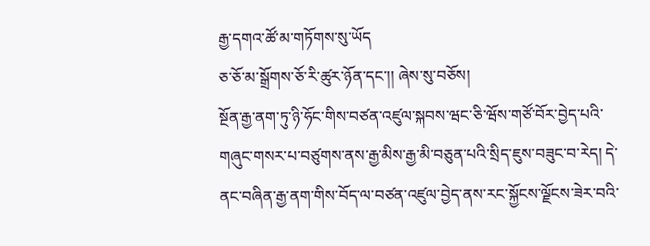རྒྱ་དགའ་ཚོ་མ་གཏོགས་སུ་ཡོད
ཅ་ཅོ་མ་སྒྲོགས་ཅོ་རི་ཚུར་ཉོན་དང་།། ཞེས་སུ་བཅོས།
སྔོན་རྒྱ་ནག་ཏུ་ཉི་ཧོང་གིས་བཙན་འཛུལ་སྐབས་ཝང་ཅི་ཝོས་གཙོ་བོར་བྱེད་པའི་གཞུང་གསར་པ་བཙུགས་ནས་རྒྱ་མིས་རྒྱ་མི་བཅུན་པའི་སྲིད་ཇུས་བཟུང་བ་རེད། དེ་ནང་བཞིན་རྒྱ་ནག་གིས་བོད་ལ་བཙན་འཛུལ་བྱེད་ནས་རང་སྐྱོངས་ལྗོངས་ཟེར་བའི་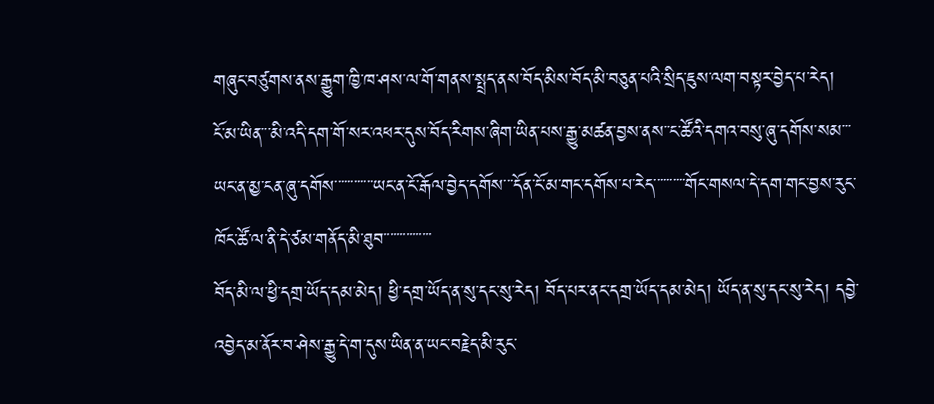གཞུང་བཙུགས་ནས་རྒྱུག་ཁྱི་ཁ་ཤས་ལ་གོ་གནས་སྤྲད་ནས་བོད་མིས་བོད་མི་བཅུན་པའི་སྲིད་ཇུས་ལག་བསྟར་བྱེད་པ་རེད།
ངོ་མ་ཡིན་་་མི་འདི་དག་གོ་སར་འཕར་དུས་བོད་རིགས་ཞིག་ཡིན་པས་རྒྱུ་མཚན་བྱས་ནས་་ང་ཚོའི་དགའ་བསུ་ཞུ་དགོས་སམ་་་ཡང་ན་མྱ་ངན་ཞུ་དགོས་་་་་་་་་་་་ཡང་ན་ངོ་རྒོལ་བྱེད་དགོས་་་དོན་ངོ་མ་གང་དགོས་པ་རེད་་་་་་་་་་གོང་གསལ་དེ་དག་གང་བྱས་རུང་ཁོང་ཚོ་ལ་ནི་དེ་ཙམ་གནོད་མི་ཐུབ་་་་་་་་་་་་་་་
བོད་མི་ལ་ཕྱི་དགྲ་ཡོད་དམ་མེད། ཕྱི་དགྲ་ཡོད་ན་སུ་དང་སུ་རེད། བོད་པར་ནང་དགྲ་ཡོད་དམ་མེད། ཡོད་ན་སུ་དང་སུ་རེད། དབྱེ་འབྱེད་མ་ནོར་བ་ཤེས་རྒྱུ་དེ་ག་དུས་ཡིན་ན་ཡང་བརྗེད་མི་རུང་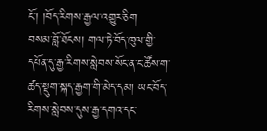ངོ་། །བོད་རིགས་རྒྱལ་འགྱུར་ཅིག
བསམ་བློ་ཐོངས། གལ་ཏེ་བོད་ཁུལ་གྱི་དཔོན་དུ་རྒྱ་རིགས་སླེབས་སོང་ན་ང་ཚོས་ག་ཚད་སྡུག་སྐད་རྒྱག་གི་མེད་དམ། ཡང་བོད་རིགས་སླེབས་དུས་རྒྱ་དགའ་དང་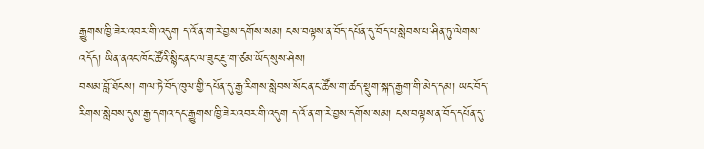རྒྱུགས་ཁྱི་ཟེར་འབར་གི་འདུག ད་འོ་ན་ག་རེ་བྱས་དགོས་སམ། ངས་བལྟས་ན་བོད་དཔོན་དུ་བོད་པ་སླེབས་པ་ཤིན་ཏུ་ལེགས་འདོད། ཡིན་ནའང་ཁོང་ཚོའི་སྙིང་ནང་ལ་ཟུང་རྔུ་ག་ཙམ་ཡོད་སུས་ཤེས།
བསམ་བློ་ཐོངས། གལ་ཏེ་བོད་ཁུལ་གྱི་དཔོན་དུ་རྒྱ་རིགས་སླེབས་སོང་ན་ང་ཚོས་ག་ཚད་སྡུག་སྐད་རྒྱག་གི་མེད་དམ། ཡང་བོད་རིགས་སླེབས་དུས་རྒྱ་དགའ་དང་རྒྱུགས་ཁྱི་ཟེར་འབར་གི་འདུག ད་འོ་ན་ག་རེ་བྱས་དགོས་སམ། ངས་བལྟས་ན་བོད་དཔོན་དུ་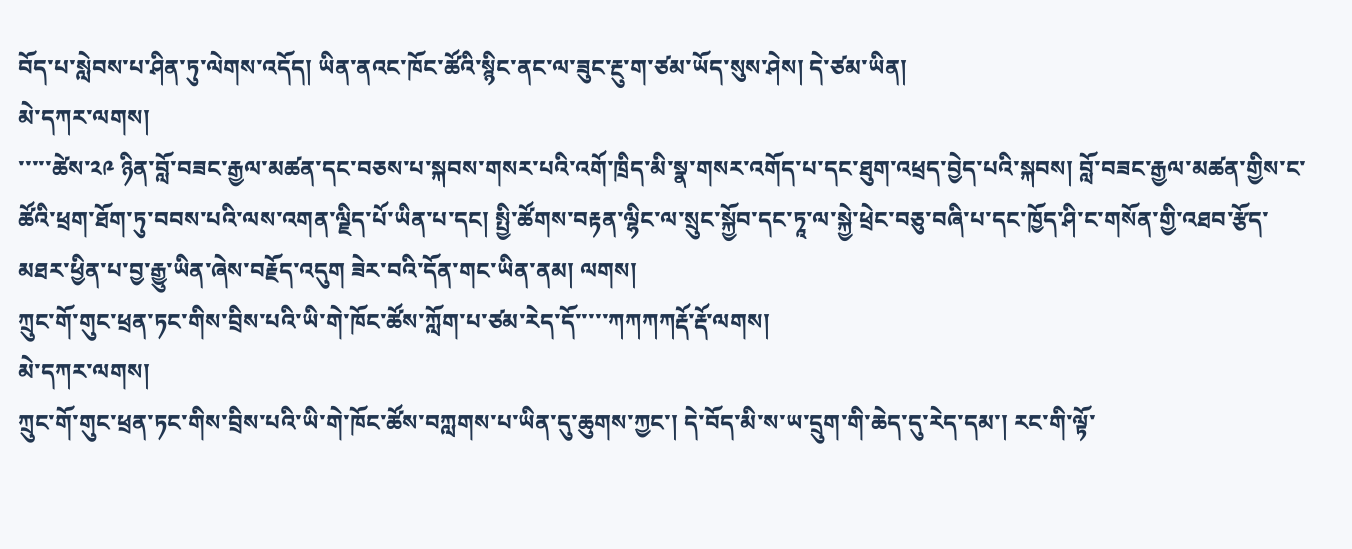བོད་པ་སླེབས་པ་ཤིན་ཏུ་ལེགས་འདོད། ཡིན་ནའང་ཁོང་ཚོའི་སྙིང་ནང་ལ་ཟུང་རྔུ་ག་ཙམ་ཡོད་སུས་ཤེས། དེ་ཙམ་ཡིན།
མེ་དཀར་ལགས།
་་་་་ཚེས་༢༩ ཉིན་བློ་བཟང་རྒྱལ་མཚན་དང་བཅས་པ་སྐབས་གསར་པའི་འགོ་ཁྲིད་མི་སྣ་གསར་འགོད་པ་དང་ཐུག་འཕྲད་བྱེད་པའི་སྐབས། བློ་བཟང་རྒྱལ་མཚན་གྱིས་ང་ཚོའི་ཕྲག་ཐོག་ཏུ་བབས་པའི་ལས་འགན་ལྗིད་པོ་ཡིན་པ་དང། སྤྱི་ཚོགས་བརྟན་ལྷིང་ལ་སྲུང་སྐྱོབ་དང་ཏཱ་ལ་སྐྱེ་ཕྲེང་བཅུ་བཞི་པ་དང་ཁྱོད་ཤི་ང་གསོན་གྱི་འཐབ་རྩོད་མཐར་ཕྱིན་པ་བྱ་རྒྱུ་ཡིན་ཞེས་བརྗོད་འདུག ཟེར་བའི་དོན་གང་ཡིན་ནམ། ལགས།
ཀྲུང་གོ་གུང་ཕྲན་ཏང་གིས་བྲིས་པའི་ཡི་གེ་ཁོང་ཚོས་ཀློག་པ་ཙམ་རེད་དོ་་་་་ཀཀཀཀརྡོ་རྡོ་ལགས།
མེ་དཀར་ལགས།
ཀྲུང་གོ་གུང་ཕྲན་ཏང་གིས་བྲིས་པའི་ཡི་གེ་ཁོང་ཚོས་བཀླགས་པ་ཡིན་དུ་ཆུགས་ཀྱང་། དེ་བོད་མི་ས་ཡ་དྲུག་གི་ཆེད་དུ་རེད་དམ་། རང་གི་ལྟོ་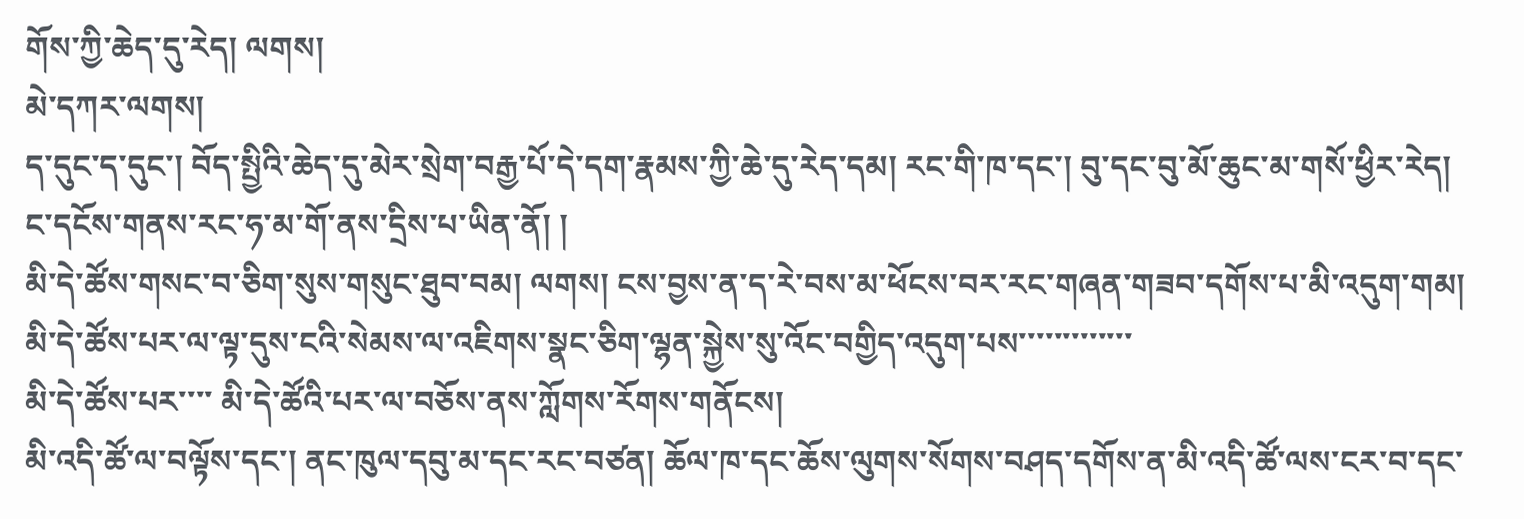གོས་ཀྱི་ཆེད་དུ་རེད། ལགས།
མེ་དཀར་ལགས།
ད་དུང་ད་དུང་། བོད་སྤྱིའི་ཆེད་དུ་མེར་སྲེག་བརྒྱ་པོ་དེ་དག་རྣམས་ཀྱི་ཆེ་དུ་རེད་དམ། རང་གི་ཁ་དང་། བུ་དང་བུ་མོ་ཆུང་མ་གསོ་ཕྱིར་རེད། ང་དངོས་གནས་རང་ཧ་མ་གོ་ནས་དྲིས་པ་ཡིན་ནོ། །
མི་དེ་ཚོས་གསང་བ་ཅིག་སུས་གསུང་ཐུབ་བམ། ལགས། ངས་བྱས་ན་ད་རེ་བས་མ་ཕོངས་བར་རང་གཞན་གཟབ་དགོས་པ་མི་འདུག་གམ། མི་དེ་ཚོས་པར་ལ་ལྟ་དུས་ངའི་སེམས་ལ་འཇིགས་སྣང་ཅིག་ལྷན་སྐྱེས་སུ་འོང་བགྱིད་འདུག་པས་་་་་་་་་་་་་
མི་དེ་ཚོས་པར་་་་ མི་དེ་ཚོའི་པར་ལ་བཅོས་ནས་ཀློགས་རོགས་གནོངས།
མི་འདི་ཚོ་ལ་བལྟོས་དང་། ནང་ཁུལ་དབུ་མ་དང་རང་བཙན། ཆོལ་ཁ་དང་ཆོས་ལུགས་སོགས་བཤད་དགོས་ན་མི་འདི་ཚོ་ལས་ངར་བ་དང་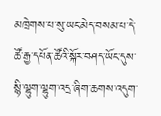མཁྲེགས་པ་སུ་ཡང་མེད་བསམ་པ་དེ་ཚོ་རྒྱ་དཔོན་ཚོའི་སྐོར་བཤད་ཡོང་དུས་སྙི་ལྷུག་ལྷུག་འདྲ་ཞིག་ཆགས་འདུག་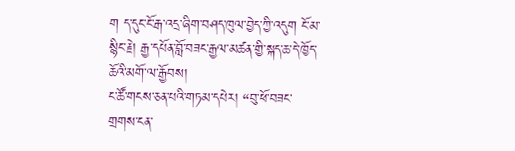ག ད་དུང་ངོ་རྒ་འདྲ་ཞིག་བཤད་ཁུལ་བྱེད་ཀྱི་འདུག ངོ་མ་སྙིང་རྗེ། རྒྱ་དཔོན་བློ་བཟང་རྒྱལ་མཚན་གྱི་སྐད་ཆ་དེ་ཁྱོད་ཆོའི་མགོ་ལ་རྒྱོབས།
ང་ཚོ་གངས་ཅན་པའི་གཏམ་དཔེར། “བུ་ཕོ་བཟང་གྲགས་ངན་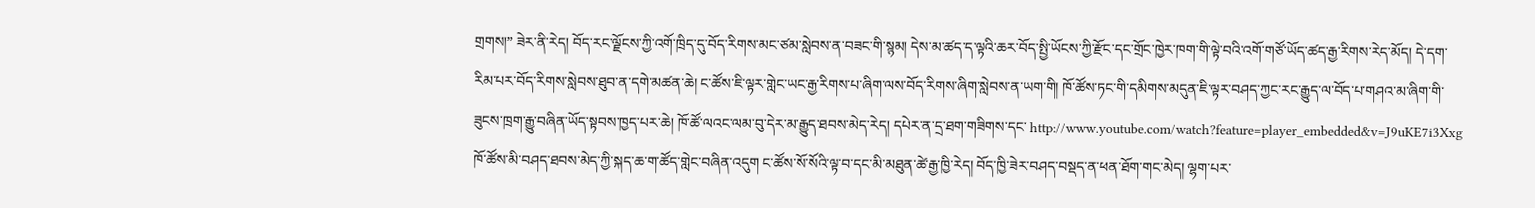གྲགས།” ཟེར་ནི་རེད། བོད་རང་ལྗོངས་ཀྱི་འགོ་ཁྲིད་དུ་བོད་རིགས་མང་ཙམ་སླེབས་ན་བཟང་གི་སྙམ། དེས་མ་ཚད་ད་ལྟའི་ཆར་བོད་སྤྱི་ཡོངས་ཀྱི་རྫོང་དང་གྲོང་ཁྱེར་ཁག་གི་ལྟེ་བའི་འགོ་གཙོ་ཡོད་ཚད་རྒྱ་རིགས་རེད་མོད། དེ་དག་རིམ་པར་བོད་རིགས་སླེབས་ཐུབ་ན་དགེ་མཚན་ཆེ། ང་ཚོས་ཇི་ལྟར་གླེང་ཡང་རྒྱ་རིགས་པ་ཞིག་ལས་བོད་རིགས་ཞིག་སླེབས་ན་ཡག་གི། ཁོ་ཚོས་ཏང་གི་དམིགས་མདུན་ཇི་ལྟར་བཤད་ཀྱང་རང་རྒྱུད་ལ་བོད་པ་གཤའ་མ་ཞིག་གི་ཟུངས་ཁྲག་རྒྱུ་བཞིན་ཡོད་སྟབས་ཁྱད་པར་ཆེ། ཁོ་ཚོ་ལའང་ལམ་བུ་དེར་མ་རྒྱུད་ཐབས་མེད་རེད། དཔེར་ན་དྲ་ཐག་གཟིགས་དང་ http://www.youtube.com/watch?feature=player_embedded&v=J9uKE7i3Xxg ཁོ་ཚོས་མི་བཤད་ཐབས་མེད་ཀྱི་སྐད་ཆ་ག་ཚོད་གླེང་བཞིན་འདུག ང་ཚོས་སོ་སོའི་ལྟ་བ་དང་མི་མཐུན་ཚེ་རྒྱ་ཁྱི་རེད། བོད་ཁྱི་ཟེར་བཤད་བསྡད་ན་ཕན་ཐོག་གང་མེད། ལྷག་པར་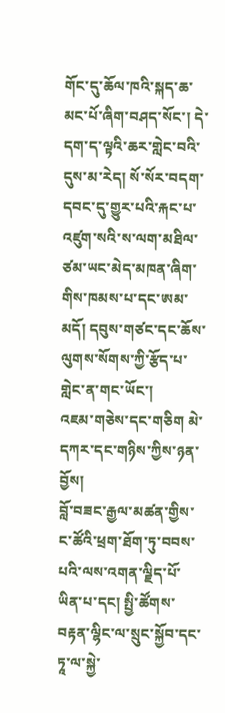གོང་དུ་ཆོལ་ཁའི་སྐད་ཆ་མང་པོ་ཞིག་བཤད་སོང་། དེ་དག་ད་ལྟའི་ཆར་གླེང་བའི་དུས་མ་རེད། སོ་སོར་བདག་དབང་དུ་གྱུར་པའི་རྐང་པ་འཛུག་སའི་ས་ལག་མཐིལ་ཙམ་ཡང་མེད་མཁན་ཞིག་གིས་ཁམས་པ་དང་ཨམ་མདོ། དབུས་གཙང་དང་ཆོས་ལུགས་སོགས་ཀྱི་རྩོད་པ་གླེང་ན་གང་ཡོང་།
འཇམ་གཅེས་དང་གཅིག མེ་དཀར་དང་གཉིས་ཀྱིས་ཉན་བྱོས།
བློ་བཟང་རྒྱལ་མཚན་གྱིས་ང་ཚོའི་ཕྲག་ཐོག་ཏུ་བབས་པའི་ལས་འགན་ལྗིད་པོ་ཡིན་པ་དང། སྤྱི་ཚོགས་བརྟན་ལྷིང་ལ་སྲུང་སྐྱོབ་དང་ཏཱ་ལ་སྐྱེ་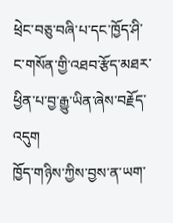ཕྲེང་བཅུ་བཞི་པ་དང་ཁྱོད་ཤི་ང་གསོན་གྱི་འཐབ་རྩོད་མཐར་ཕྱིན་པ་བྱ་རྒྱུ་ཡིན་ཞེས་བརྗོད་འདུག
ཁྱོད་གཉིས་ཀྱིས་བྱས་ན་ཡག་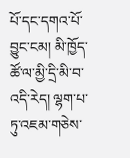པོ་དང་དགའ་པོ་བྱུང་ངམ། མི་ཁྱོད་ཚོ་ལ་མྱི་དྲི་མི་བ་འདི་རེད། ལྷག་པ་ཏུ་འཇམ་གཅེས་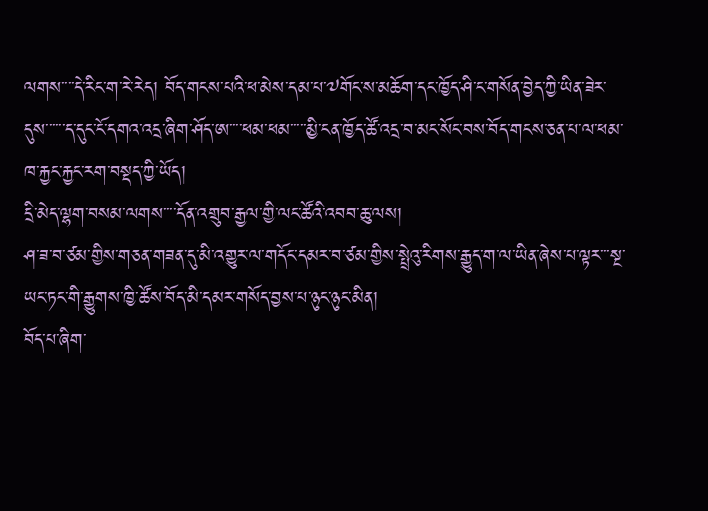ལགས་་་་དེ་རིང་ག་རེ་རེད། བོད་གངས་པའི་ཕ་མེས་དམ་པ་༧གོང་ས་མཆོག་དང་ཁྱོད་ཤི་ང་གསོན་བྱེད་ཀྱི་ཡིན་ཟེར་དུས་་་་་་ད་དུང་ངོ་དགའ་འདྲ་ཞིག་ཤོད་ཨ་་་་ཕམ་ཕམ་་་་་མྱི་ངན་ཁྱོད་ཚོ་འདྲ་བ་མང་སོང་བས་བོད་གངས་ཅན་པ་ལ་ཕམ་ཁ་རྐྱང་རྐྱང་རག་བསྡད་ཀྱི་ཡོད།
དྲི་མེད་ལྷག་བསམ་ལགས་་་་དོན་འགྲུབ་རྒྱལ་གྱི་ལང་ཚོའི་འབབ་ཆུ་ལས།
ཤ་ཟ་བ་ཙམ་གྱིས་གཅན་གཟན་དུ་མི་འགྱུར་ལ་གདོང་དམར་བ་ཙམ་གྱིས་སྤྲེའུ་རིགས་རྒྱུད་ག་ལ་ཡིན་ཞེས་པ་ལྟར་་་སྔ་ཡང་ཏང་གི་རྒྱུགས་ཁྱི་ཚོས་བོད་མི་དམར་གསོད་བྱས་པ་ཉུང་ཉུང་མིན།
བོད་པ་ཞིག་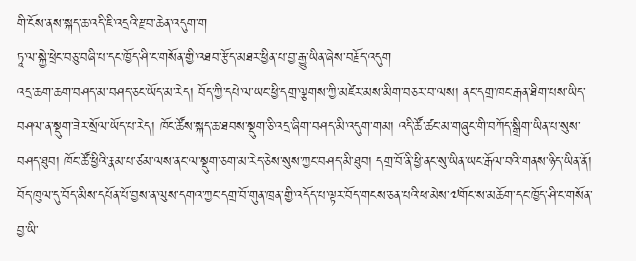གི་ངོས་ནས་སྐད་ཆ་འདི་ཇི་འདྲའི་རྫབ་ཆེན་འདུག་ག
ཏཱ་ལ་སྐྱེ་ཕྲེང་བཅུ་བཞི་པ་དང་ཁྱོད་ཤི་ང་གསོན་གྱི་འཐབ་རྩོད་མཐར་ཕྱིན་པ་བྱ་རྒྱུ་ཡིན་ཞེས་བརྗོད་འདུག
འདྲ་ཆག་ཆག་བཤད་མ་བཤད་ཅང་ཡོད་མ་རེད། བོད་ཀྱི་དཔེ་ལ་ཡང་ཕྱི་དགྲ་ལྕགས་ཀྱི་མཛེར་མས་མིག་བཅར་བ་ལས། ནང་དགྲ་ཁང་རྒན་ཐིག་པས་ཡིད་བཤལ་ན་སྡུག་ཟེར་སྲོལ་ཡོད་པ་རེད། ཁོང་ཚོས་སྐད་ཆ་ཐབས་སྡུག་ཅི་འདྲ་ཞིག་བཤད་མི་འདུག་གམ། འདི་ཚོ་ཚང་མ་གཞུང་གི་བཀོད་སྒྲིག་ཡིན་པ་སུས་བཤད་ཐུབ། ཁོང་ཚོ་ཕྱིའི་རྣམ་པ་ཙམ་ལས་ནང་ལ་སྡུག་ཅག་མ་རེད་ཅེས་སུས་ཀྱང་བཤད་མི་ཐུབ། དགྲ་བོ་ནི་ཕྱི་ནང་སུ་ཡིན་ཡང་རྒོལ་བའི་གནས་ཉིད་ཡིན་ནོ།
བོད་ཁུལ་དུ་བོད་མིས་དཔོན་པོ་བྱས་ན་ལུས་དགའ་ཀྱང་དགྲ་བོ་གུན་ཁྲན་གྱི་འདོད་པ་ལྟར་བོད་གངས་ཅན་པའི་ཕ་མེས་༧གོང་ས་མཆོག་དང་ཁྱོད་ཤི་ང་གསོན་བྱ་ཡི་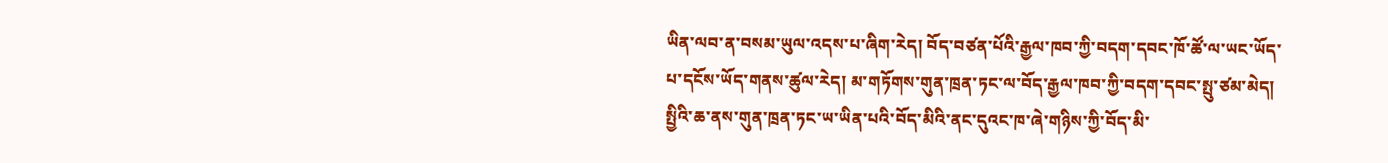ཡིན་ལབ་ན་བསམ་ཡུལ་འདས་པ་ཞིག་རེད། བོད་བཙན་པོའི་རྒྱལ་ཁབ་ཀྱི་བདག་དབང་ཁོ་ཚོ་ལ་ཡང་ཡོད་པ་དངོས་ཡོད་གནས་ཚུལ་རེད། མ་གཏོགས་གུན་ཁྲན་ཏང་ལ་བོད་རྒྱལ་ཁབ་ཀྱི་བདག་དབང་སྤུ་ཙམ་མེད།
སྤྱིའི་ཆ་ནས་གུན་ཁྲན་ཏང་ཡ་ཡིན་པའི་བོད་མིའི་ནང་དུའང་ཁ་ཞེ་གཉིས་ཀྱི་བོད་མི་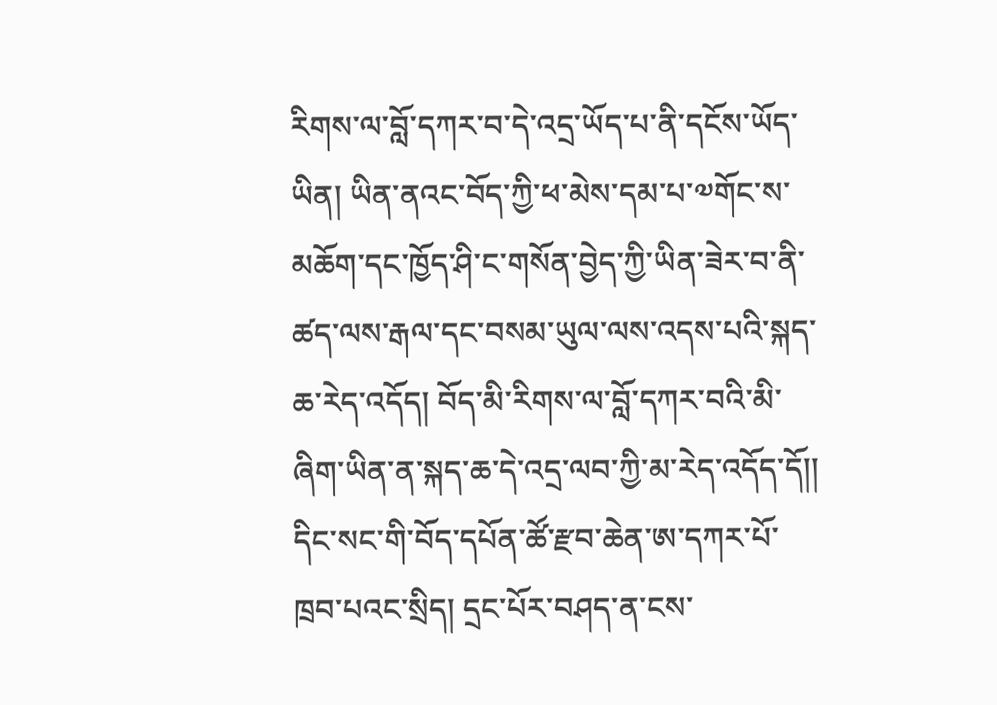རིགས་ལ་བློ་དཀར་བ་དེ་འདྲ་ཡོད་པ་ནི་དངོས་ཡོད་ཡིན། ཡིན་ནའང་བོད་ཀྱི་ཕ་མེས་དམ་པ་༧གོང་ས་མཆོག་དང་ཁྱོད་ཤི་ང་གསོན་བྱེད་ཀྱི་ཡིན་ཟེར་བ་ནི་ཚད་ལས་རྒལ་དང་བསམ་ཡུལ་ལས་འདས་པའི་སྐད་ཆ་རེད་འདོད། བོད་མི་རིགས་ལ་བློ་དཀར་བའི་མི་ཞིག་ཡིན་ན་སྐད་ཆ་དེ་འདྲ་ལབ་ཀྱི་མ་རེད་འདོད་དོ།།
དིང་སང་གི་བོད་དཔོན་ཚོ་རྫབ་ཆེན་ཨ་དཀར་པོ་ཁྲབ་པའང་སྲིད། དྲང་པོར་བཤད་ན་ངས་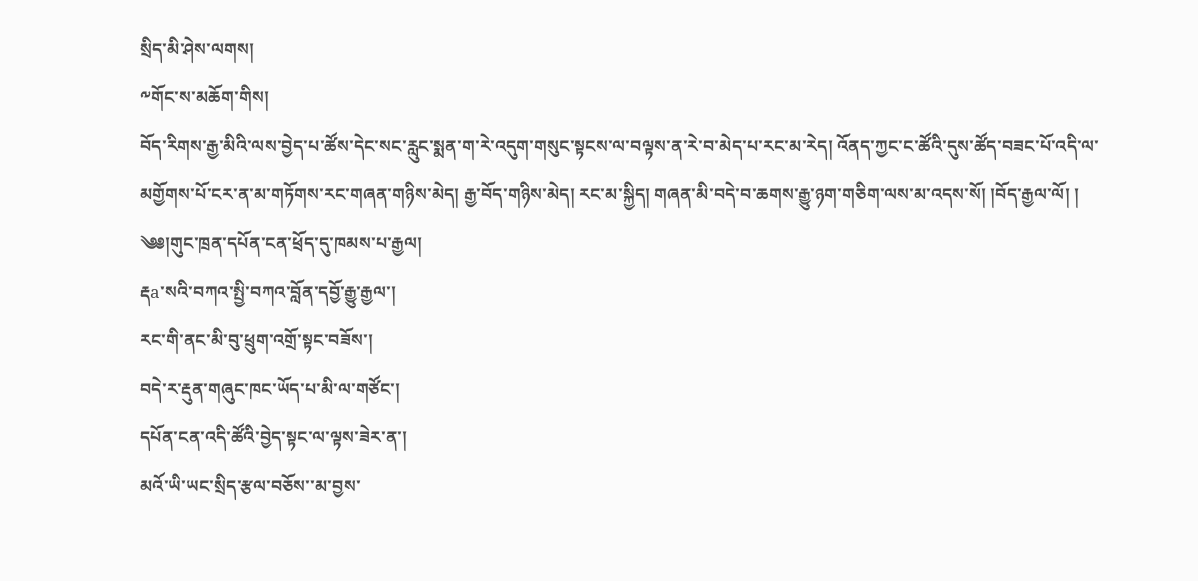སྲིད་མི་ཤེས་ལགས།
༸གོང་ས་མཆོག་གིས།
བོད་རིགས་རྒྱ་མིའི་ལས་བྱེད་པ་ཚོས་དེང་སང་རླུང་སྨན་ག་རེ་འདུག་གསུང་སྟངས་ལ་བལྟས་ན་རེ་བ་མེད་པ་རང་མ་རེད། འོནད་ཀྱང་ང་ཚོའི་དུས་ཚོད་བཟང་པོ་འདི་ལ་མགྱོགས་པོ་ངར་ན་མ་གཏོགས་རང་གཞན་གཉིས་མེད། རྒྱ་བོད་གཉིས་མེད། རང་མ་སྐྱིད། གཞན་མི་བདེ་བ་ཆགས་རྒྱུ་ཉག་གཅིག་ལས་མ་འདས་སོ། །བོད་རྒྱལ་ལོ། །
༄༅།གུང་ཁྲན་དཔོན་ངན་ཕྲོད་དུ་ཁམས་པ་རྒྱལ།
རྡa་སའི་བཀའ་སྤྱི་བཀའ་བློན་དབྱོ་རྒྱུ་རྒྱལ་།
རང་གི་ནང་མི་བུ་ཕྲུག་འགྲོ་སྟང་བཟོས་།
བདེ་ར་རྡུན་གཞུང་ཁང་ཡོད་པ་མི་ལ་གཙོང་།
དཔོན་ངན་འདི་ཚོའི་བྱེད་སྟང་ལ་ལྟས་ཟེར་ན་།
མའོ་ཡི་ཡང་སྲིད་རྩལ་བཅོས་་མ་བྱས་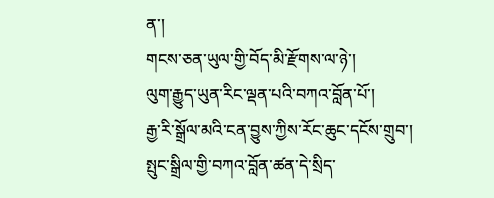ན་།
གངས་ཅན་ཡུལ་གྱི་བོད་མི་རྫོགས་ལ་ཉེ་།
ལུག་རྒྱུད་ཡུན་རིང་ལྡན་པའི་བཀའ་བློན་པོ་།
རྒྱ་རི་སྒྲོལ་མའི་ངན་བྱུས་ཀྱིས་རོང་ཆུང་དངོས་གྲུབ་།
སྤུང་སྒྲིལ་གྱི་བཀའ་བློན་ཚན་དེ་སྲིད་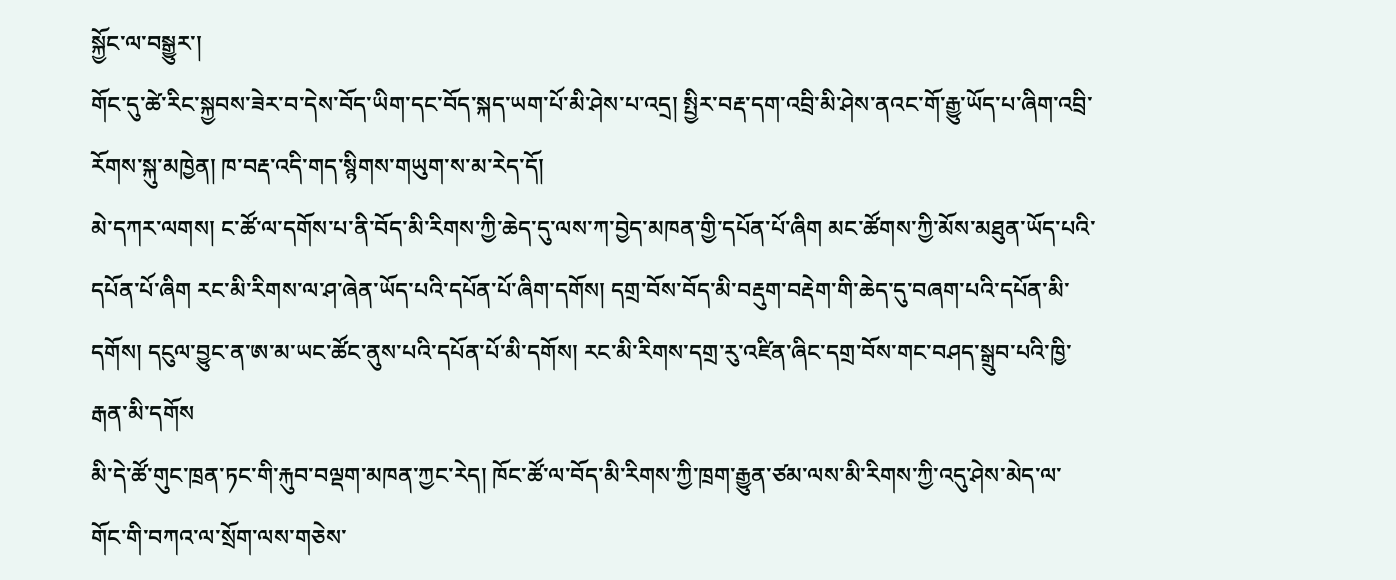སྐྱོང་ལ་བསྒྱུར་།
གོང་དུ་ཚེ་རིང་སྐྱབས་ཟེར་བ་དེས་བོད་ཡིག་དང་བོད་སྐད་ཡག་པོ་མི་ཤེས་པ་འདྲ། སྤྱིར་བརྡ་དག་འབྲི་མི་ཤེས་ནའང་གོ་རྒྱུ་ཡོད་པ་ཞིག་འབྲི་རོགས་སྐུ་མཁྱེན། ཁ་བརྡ་འདི་གད་སྙིགས་གཡུག་ས་མ་རེད་དོ།
མེ་དཀར་ལགས། ང་ཚོ་ལ་དགོས་པ་ནི་བོད་མི་རིགས་ཀྱི་ཆེད་དུ་ལས་ཀ་བྱེད་མཁན་གྱི་དཔོན་པོ་ཞིག མང་ཚོགས་ཀྱི་མོས་མཐུན་ཡོད་པའི་དཔོན་པོ་ཞིག རང་མི་རིགས་ལ་ཤ་ཞེན་ཡོད་པའི་དཔོན་པོ་ཞིག་དགོས། དགྲ་བོས་བོད་མི་བརྡུག་བརྡེག་གི་ཆེད་དུ་བཞག་པའི་དཔོན་མི་དགོས། དངུལ་བྱུང་ན་ཨ་མ་ཡང་ཚོང་ནུས་པའི་དཔོན་པོ་མི་དགོས། རང་མི་རིགས་དགྲ་རུ་འཛིན་ཞིང་དགྲ་བོས་གང་བཤད་སྒྲུབ་པའི་ཁྱི་རྒན་མི་དགོས
མི་དེ་ཚོ་གུང་ཁྲན་ཏང་གི་རྐུབ་བལྡག་མཁན་ཀྱང་རེད། ཁོང་ཚོ་ལ་བོད་མི་རིགས་ཀྱི་ཁྲག་རྒྱུན་ཙམ་ལས་མི་རིགས་ཀྱི་འདུ་ཤེས་མེད་ལ་གོང་གི་བཀའ་ལ་སྲོག་ལས་གཅེས་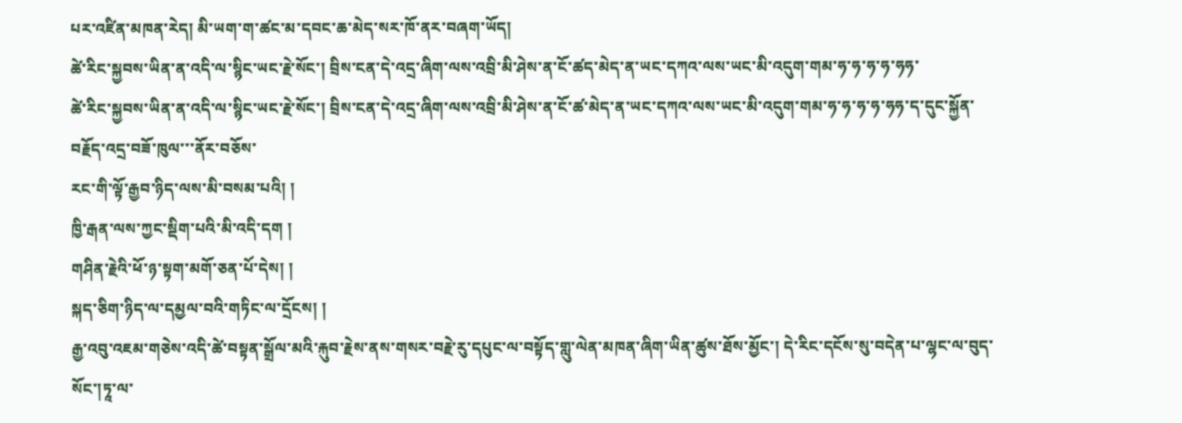པར་འཛིན་མཁན་རེད། མི་ཡག་ག་ཚང་མ་དབང་ཆ་མེད་སར་ཁོ་ནར་བཞག་ཡོད།
ཚེ་རིང་སྐྱབས་ཡིན་ན་འདི་ལ་སྙིང་ཡང་རྗེ་སོང་། བྲིས་ངན་དེ་འདྲ་ཞིག་ལས་འབྲི་མི་ཤེས་ན་ངོ་ཚད་མེད་ན་ཡང་དཀའ་ལས་ཡང་མི་འདུག་གམ་ཧ་ཧ་ཧ་ཧ་ཧཧ་
ཚེ་རིང་སྐྱབས་ཡིན་ན་འདི་ལ་སྙིང་ཡང་རྗེ་སོང་། བྲིས་ངན་དེ་འདྲ་ཞིག་ལས་འབྲི་མི་ཤེས་ན་ངོ་ཚ་མེད་ན་ཡང་དཀའ་ལས་ཡང་མི་འདུག་གམ་ཧ་ཧ་ཧ་ཧ་ཧཧ་ད་དུང་སྐྱོན་བརྗོད་འདྲ་བཟོ་ཁུལ་་་ནོར་བཅོས་
རང་གི་ལྟོ་རྒྱབ་ཉིད་ལས་མི་བསམ་པའི། །
ཁྱི་རྒན་ལས་ཀྱང་སྡིག་པའི་མི་འདི་དག །
གཤིན་རྗེའི་ཕོ་ཉ་སྟག་མགོ་ཅན་པོ་དེས། །
སྐད་ཅིག་ཉིད་ལ་དམྱལ་བའི་གཏིང་ལ་དྲོངས། །
རྒྱ་འབུ་འཇམ་གཅེས་འདི་ཚེ་བསྟན་སྒྲོལ་མའི་རྐུབ་རྗེས་ནས་གསར་བརྗེ་རུ་དཔུང་ལ་བསྟོད་གླུ་ལེན་མཁན་ཞིག་ཡིན་ཚུས་ཐོས་མྱོང་། དེ་རིང་དངོས་སུ་བདེན་པ་ལྷང་ལ་བུད་སོང་།ཏཱ་ལ་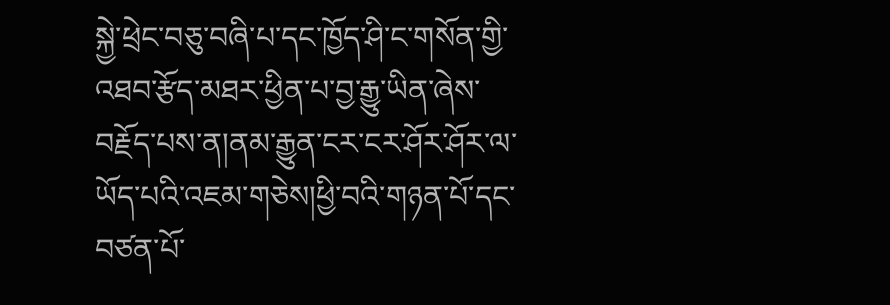སྐྱེ་ཕྲེང་བཅུ་བཞི་པ་དང་ཁྱོད་ཤི་ང་གསོན་གྱི་འཐབ་རྩོད་མཐར་ཕྱིན་པ་བྱ་རྒྱུ་ཡིན་ཞེས་བརྗོད་པས་ན།ནམ་རྒྱུན་ངར་ངར་ཤོར་ཤོར་ལ་ཡོད་པའི་འཇམ་གཅེས།ཕྱི་བའི་གཉན་པོ་དང་བཙན་པོ་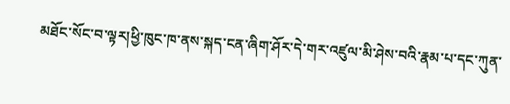མཐོང་སོང་བ་ལྟར།ཕྱི་ཁུང་ཁ་ནས་སྐད་ངན་ཞིག་ཤོར་དེ་གར་འཛུལ་མི་ཤེས་བའི་རྣམ་པ་དང་ཀུན་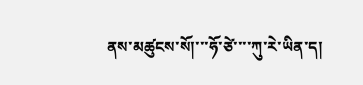ནས་མཚུངས་སོ།་་་ཧོ་ཙེ་་་་ཀུ་རེ་ཡིན་ད།